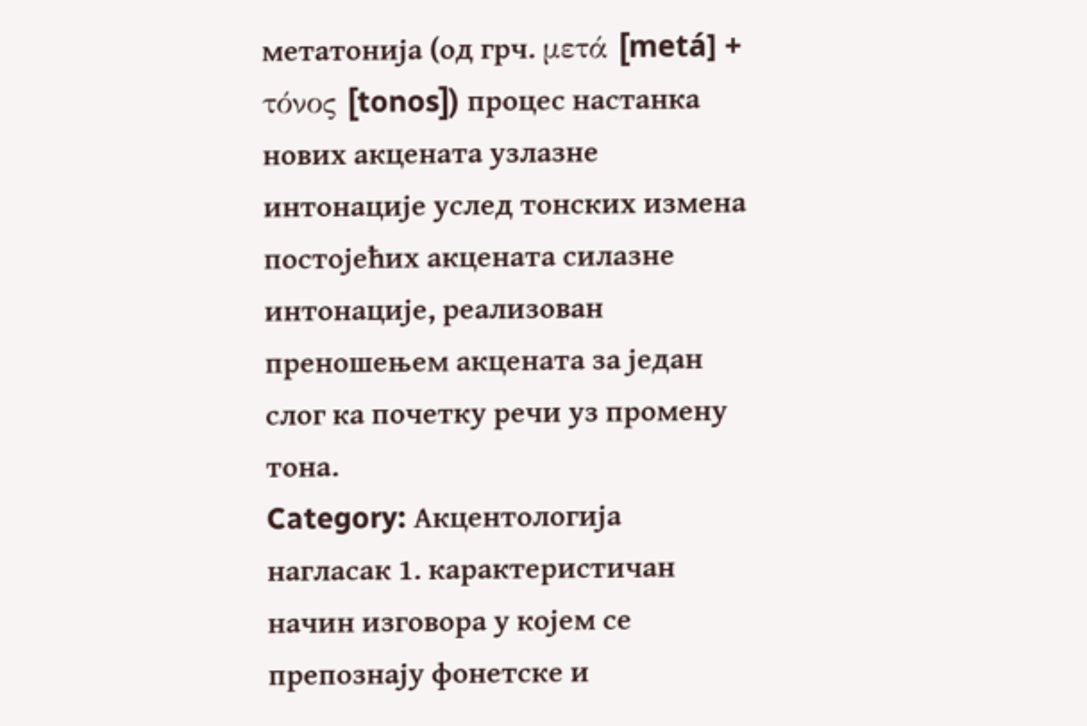метатонија (од грч. μετά [metá] + τόνος [tonos]) процес настанка нових акцената узлазне интонације услед тонских измена постојећих акцената силазне интонације, реализован преношењем акцената за један слог ка почетку речи уз промену тона.
Category: Акцентологија
нагласак 1. карактеристичан начин изговора у којем се препознају фонетске и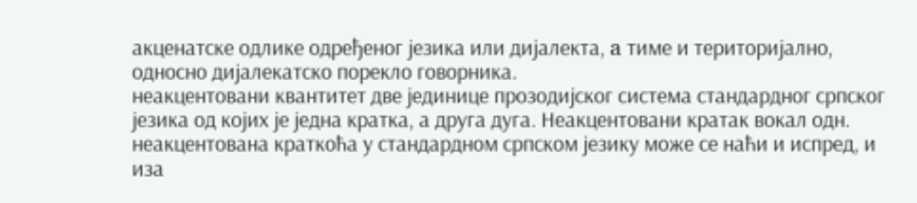акценатске одлике одређеног језика или дијалекта, a тиме и територијално, односно дијалекатско порекло говорника.
неакцентовани квантитет две јединице прозодијског система стандардног српског језика од којих је једна кратка, а друга дуга. Неакцентовани кратак вокал одн. неакцентована краткоћа у стандардном српском језику може се наћи и испред, и иза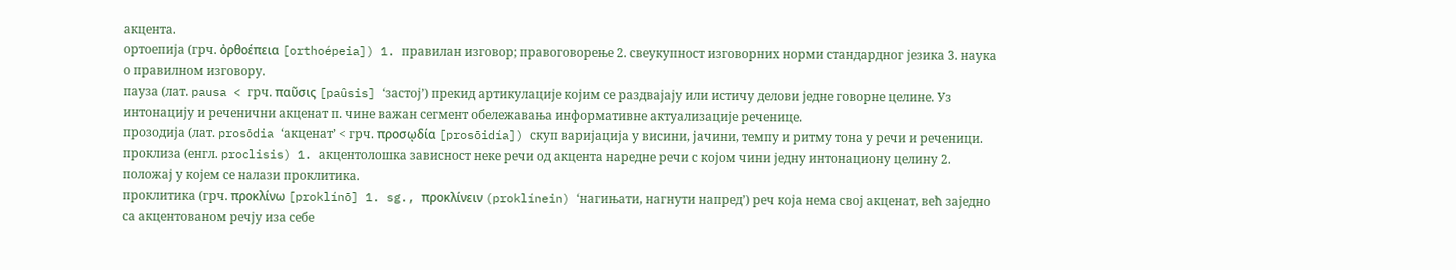акцента.
ортоепија (грч. ὀρθοέπεια [orthoépeia]) 1. правилан изговор; правоговорење 2. свеукупност изговорних норми стандардног језика 3. наука о правилном изговору.
пауза (лат. pausa < грч. παῦσις [paûsis] ‘застој’) прекид артикулације којим се раздвајају или истичу делови једне говорне целине. Уз интонацију и реченични акценат п. чине важан сегмент обележавања информативне актуализације реченице.
прозодија (лат. prosōdia ‘акценат’ < грч. προσῳδία [prosōidía]) скуп варијација у висини, jaчини, темпу и ритму тона у речи и реченици.
проклиза (енгл. proclisis) 1. акцентолошка зависност неке речи од акцента наредне речи с којом чини једну интонациону целину 2. положај у којем се налази проклитика.
проклитика (грч. προκλίνω [proklínō] 1. sg., προκλίνειν (proklínein) ‘нагињати, нагнути напред’) реч којa нема свој акценат, већ заједно са акцентованом речју иза себе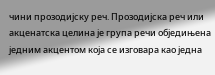чини прозодијску реч. Прозодијска реч или акценатска целина је група речи обједињена једним акцентом која се изговара као једна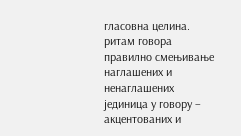гласовна целина.
ритам говора правилно смењивање наглашених и ненаглашених јединица у говору – акцентованих и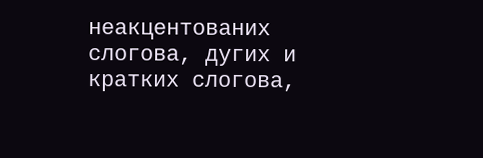неакцентованих слогова, дугих и кратких слогова,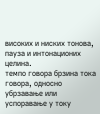високих и ниских тонова, пауза и интонационих целина.
темпо говора брзина тока говора, односно убрзавање или успоравање у току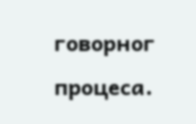говорног процеса.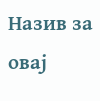Назив за овај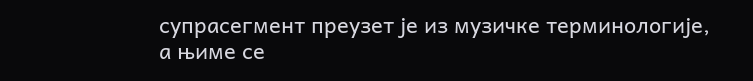супрасегмент преузет је из музичке терминологије, а њиме се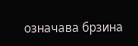означава брзина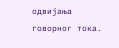одвијања говорног тока.